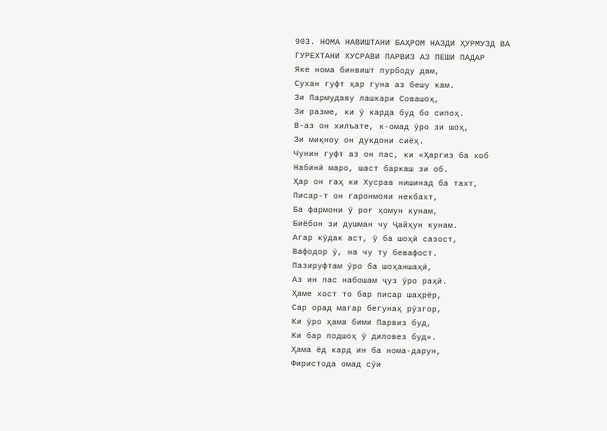903. НОМА НАВИШТАНИ БАҲРОМ НАЗДИ ҲУРМУЗД ВА ГУРЕХТАНИ ХУСРАВИ ПАРВИЗ АЗ ПЕШИ ПАДАР
Яке нома бинвишт пурбоду дам,
Сухан гуфт ҳар гуна аз бешу кам.
Зи Пармудаву лашкари Совашоҳ,
Зи разме, ки ӯ карда буд бо сипоҳ.
В-аз он хилъате, к-омад ӯро зи шоҳ,
Зи миқноу он дукдони сиёҳ.
Чунин гуфт аз он пас, ки «Ҳаргиз ба хоб
Набинӣ маро, шаст баркаш зи об.
Ҳар он гаҳ ки Хусрав нишинад ба тахт,
Писар-т он гаронмояи некбахт,
Ба фармони ӯ роғ ҳомун кунам,
Биёбон зи душман чу Ҷайҳун кунам.
Агар кӯдак аст, ӯ ба шоҳӣ сазост,
Вафодор ӯ, на чу ту бевафост.
Пазируфтам ӯро ба шоҳаншаҳӣ,
Аз ин пас набошам ҷуз ӯро раҳӣ.
Ҳаме хост то бар писар шаҳрёр,
Сар орад магар бегунаҳ рӯзгор,
Ки ӯро ҳама бими Парвиз буд,
Ки бар подшоҳ ӯ диловез буд».
Ҳама ёд кард ин ба нома-дарун,
Фиристода омад сӯи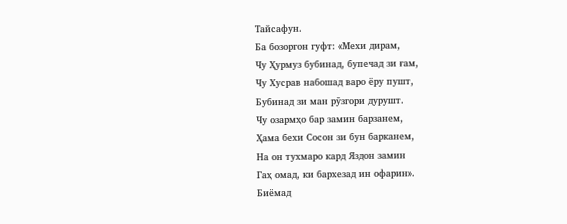Тайсафун.
Ба бозоргон гуфт: «Мехи дирам,
Чу Ҳурмуз бубинад, бупечад зи ғам,
Чу Хусрав набошад варо ёру пушт,
Бубинад зи ман рӯзгори дурушт.
Чу озармҳо бар замин барзанем,
Ҳама бехи Сосон зи бун барканем,
На он тухмаро кард Яздон замин
Гаҳ омад, ки бархезад ин офарин».
Биёмад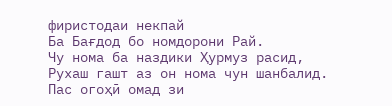фиристодаи некпай
Ба Бағдод бо номдорони Рай.
Чу нома ба наздики Ҳурмуз расид,
Рухаш гашт аз он нома чун шанбалид.
Пас огоҳӣ омад зи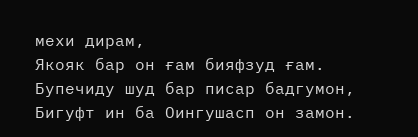мехи дирам,
Якояк бар он ғам бияфзуд ғам.
Бупечиду шуд бар писар бадгумон,
Бигуфт ин ба Оингушасп он замон.